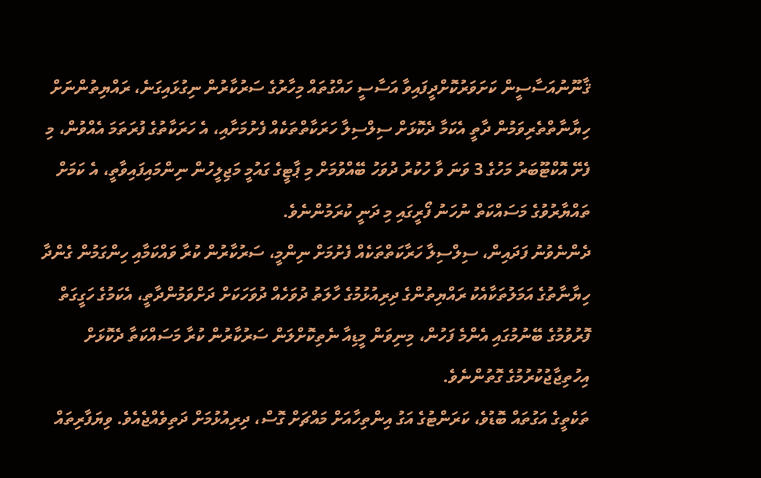ޤާނޫނުއަސާސީން ކަށަވަރުކޮށްދީފައިވާ އަސާސީ ހައްގުތައް މިހާރުގެ ސަރުކާރުން ނިގުޅައިގަނެ، ރައްޔިތުންނަށް ހިޔާނާތްތެރިވަމުން ދާތީ އެކަމާ ދެކޮޅަށް ސިލްސިލާ ހަރަކާތްތަކެއް ފެށުމަށާއި، އެ ހަރަކާތުގެ ފުރަތަމަ އެއްވުން، މި ފެށޭ އޮކްޓޫބަރު މަހުގެ 3 ވަނަ ވާ ހުކުރު ދުވަހު ބޭއްވުމަށް މި ޕާޓީގެ ގައުމީ މަޖިލީހުން ނިންމައިފައިވާތީ، އެ ކަމަށް ތައްޔާރުވުގެ މަސައްކަތް ނުހަނު ފޯރީގައި މި ދަނީ ކުރަމުންނެވެ.
ދެންނެވުނު ފަދައިން، ސިލްސިލާ ހަރާކަތްތަކެއް ފެށުމަށް ނިންމީ، ސަރުކާރުން ކުރާ ވައްކަމާއި ހިންގަމުން ގެންދާ ހިޔާނާތުގެ އަމަލުތަކާއެކު ރައްޔިތުންގެ ދިރިއުޅުމުގެ ހާލަތު ދުވަހެއް ދުވަހަކަށް ދަށްވަމުންދާތީ، އެކަމުގެ ހަގީގަތް ފޮރުވުމުގެ ބޭނުމުގައި އެންމެ ފަހުން، މިނިވަން މީޑިއާ ނެތިކޮށްލަން ސަރުކާރުން ކުރާ މަސައްކަތާ ދެކޮޅަށް އިހުތިޖާޖުކުރުމުގެ ގޮތުންނެވެ.
ތަކެތީގެ އަގުތައް ބޮޑުވެ، ކަރަންޓުގެ އަގު އިންތިހާއަށް މައްޗަށް ގޮސް، ދިރިއުޅުމަށް ދަތިވެއްޖެއެވެ. ވިޔަފާރިތައް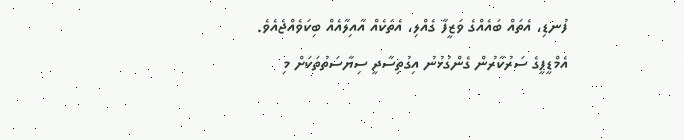ފުނޑި، އެތައް ބައެއްގެ ވަޒީފާ ގެއްލި، އެތަކެއް އާއިލާއެއް ބިކަވެއްޖެއެވެ.
އެމްޑީޕީގެ ސަރުކާރުން ގެންގުޅުނު އިގުތިސާދީ ސިޔާސަތުތަކަށް މި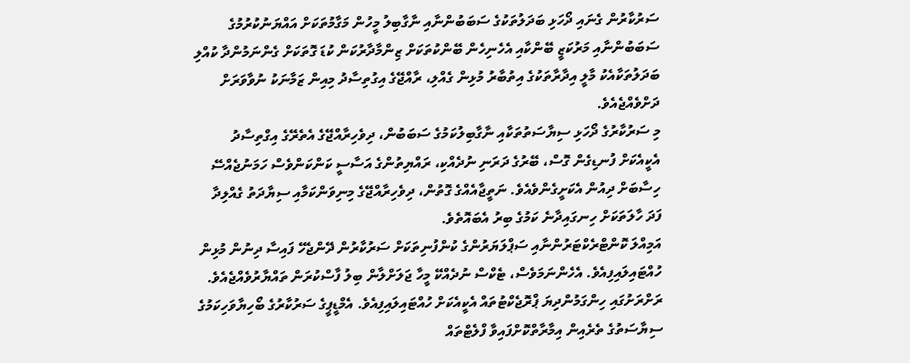ސަރުކާރުން ގެނައި ދޯހަޅި ބަދަލުތަކުގެ ސަބަބުންނާއި ނާގާބިލު މީހުން މަގާމުތަކަށް އައްޔަނުކުރުމުގެ ސަބަބުންނާއި މަރުކަޒީ ބޭންކާއި އެހެނިހެން ބޭންކުތަކަށް ޒިންމާދާރުކަން ކުޑަ ގޮތަކަށް ގެންނަމުންދާ ކުއްލި ބަދަލުތަކާއެކު މާލީ އިދާރާތަކުގެ އިތުބާރު މުޅިން ގެއްލި، ރާއްޖޭގެ އިގުތިސާދު މިއިން ޒަމާނަކު ނުވާވަރަށް ދަށްވެއްޖެއެވެ.
މި ސަރުކާރުގެ ދޯހަޅި ސިޔާސަތުތަކާއި ނާގާބިލުކަމުގެ ސަބަބުން، ދިވެހިރާއްޖޭގެ އެތެރޭގެ އިގްތިސާދު އެކީއެކަށް ފުނޑިގެން ގޮސް، ބޭރުގެ ދަރަނި ނުދެއްކި، ރައްޔިތުންގެ އަސާސީ ކަންކަންވެސް ހަމަނުޖެއްސޭ ހިސާބަށް ދިއުން އެކަށީގެންވެއެވެ. ނަތީޖާއެއްގެ ގޮތުން، ދިވެހިރާއްޖޭގެ މިނިވަންކަމާއި ސިޔާދަތު ގެއްލިދާ ފަދަ ހާލަތަކަށް ހިނގައިދާނެ ކަމުގެ ބިރު އެބައޮތެވެ.
އަމިއްލަ ކޮންޓްރެކްޓަރުންނާއި ސަޕްލަޔަރުންގެ ކުންފުނިތަކަށް ސަރުކާރުން ދޭންޖެހޭ ފައިސާ ދިނުން މުޅިން ހުއްޓައިލައިފިއެވެ. އެހެންނަމަވެސް، ޓެކްސް ނުދެއްކޭ މީހާ ޖަލަށްލާން ބިލު ފާސްކުރަން ތައްޔާރުވެއްޖެއެވެ.
ރަށްރަށުގައި ހިންގަމުންދިޔަ ޕްރޮޖެކްޓުތައް އެކީއެކަށް ހުއްޓައިލައިފިއެވެ. އެމްޑީޕީގެ ސަރުކާރުގެ ބޯހިޔާވަހިކަމުގެ ސިޔާސަތުގެ ތެރެއިން އިމާރާތްކޮށްފައިވާ ފްލެޓްތައް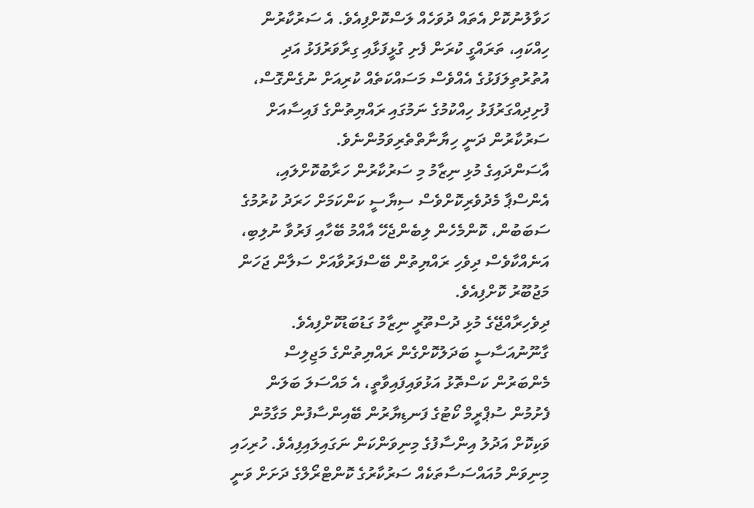ހަވާލުނުކޮށް އެތައް ދުވަހެއް ލަސްކޮށްފިއެވެ. އެ ސަރުކާރުން ހިއްކައި، ތަރައްގީ ކުރަން ފެށި ގުޅީފަޅާއި ގިރާވަރުފަޅު އަދި އުތުރުތިލަފަޅުގެ އެއްވެސް މަސައްކަތެއް ކުރިއަށް ނުގެންގޮސް، ފުށިދިއްގަރުފަޅު ހިއްކުމުގެ ނަމުގައި ރައްޔިތުންގެ ފައިސާއަށް ސަރުކާރުން ދަނީ ހިޔާނާތްތެރިވަމުންނެވެ.
އާސަންދައިގެ މުޅި ނިޒާމު މި ސަރުކާރުން ހަރާބުކޮށްލައި، އެންސްޕާ މެދުވެރިކޮށްވެސް ސިޔާސީ ކަންކަމަށް ހަރަދު ކުރުމުގެ ސަބަބުން، ކޮންމެހެން ލިބެންޖެހޭ އާއްމު ބޭހާއި ފަރުވާ ނުލިބި، އަނެއްކާވެސް ދިވެހި ރައްޔިތުން ބޭސްފަރުވާއަށް ސަލާން ޖަހަން މަޖުބޫރު ކޮށްފިއެވެ.
ދިވެހިރާއްޖޭގެ މުޅި ދުސްތޫރީ ނިޒާމު ގަޑުބަޑުކޮށްފިއެވެ. ގާނޫނުއަސާސީ ބަދަލުކޮށްގެން ރައްޔިތުންގެ މަޖިލިސް މެންބަރުން ކަސްތޮޅު އަޅުވައިފައިވާތީ، އެ މައްސަލަ ބަލަން ފެށުމުން ސުޕްރީމް ކޯޓުގެ ފަނޑިޔާރުން ބޭއިންސާފުން މަގާމުން ވަކިކޮށް އަދުލު އިންސާފުގެ މިނިވަންކަން ނަގައިލައިފިއެވެ. ހުރިހައި މިނިވަން މުއައްސަސާތަކެއް ސަރުކާރުގެ ކޮންޓްރޯލްގެ ދަށަށް ވަނީ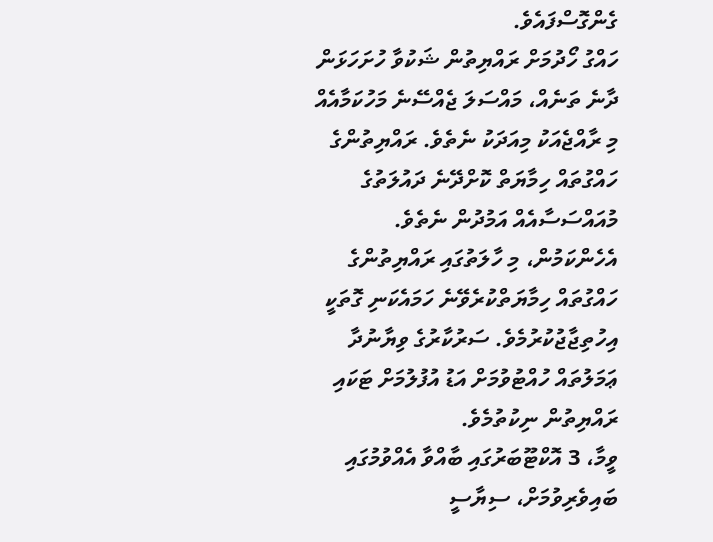ގެންގޮސްފައެވެ.
ހައްގު ހޯދުމަށް ރައްޔިތުން ޝަކުވާ ހުށަހަޅަން ދާނެ ތަނެއް، މައްސަލަ ޖެއްސޭނެ މަހުކަމާއެއް މި ރާއްޖެއަކު މިއަދަކު ނެތެވެ. ރައްޔިތުންގެ ހައްގުތައް ހިމާޔަތް ކޮށްދޭނެ ދައުލަތުގެ މުއައްސަސާއެއް އަމުދުން ނެތެވެ.
އެހެންކަމުން، މި ހާލަތުގައި ރައްޔިތުންގެ ހައްގުތައް ހިމާޔަތްކުރެވޭނެ ހަމައެކަނި ގޮތަކީ އިހުތިޖާޖުކުރުމެވެ. ސަރުކާރުގެ ވިޔާނުދާ ޢަމަލުތައް ހުއްޓުވުމަށް އަޑު އުފުލުމަށް ޓަކައި ރައްޔިތުން ނިކުތުމެވެ.
ވީމާ، 3 އޮކްޓޫބަރުގައި ބާއްވާ އެއްވުމުގައި ބައިވެރިވުމަށް، ސިޔާސީ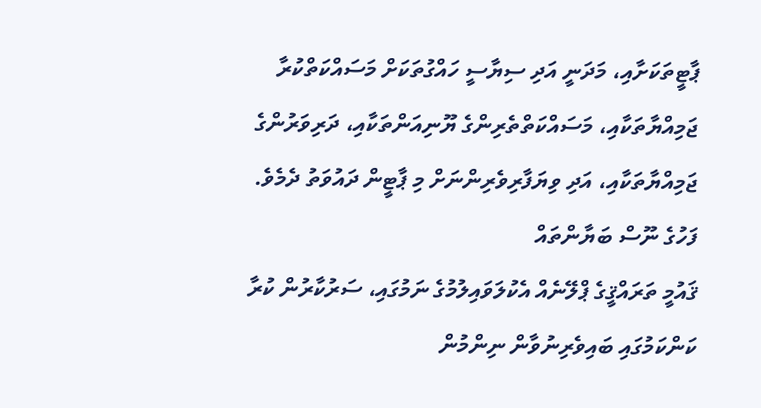ޕާޓީތަކަށާއި، މަދަނީ އަދި ސިޔާސީ ހައްގުތަކަށް މަސައްކަތްކުރާ ޖަމިއްޔާތަކާއި، މަސައްކަތްތެރިންގެ ޔޫނިއަންތަކާއި، ދަރިވަރުންގެ ޖަމިއްޔާތަކާއި، އަދި ވިޔަފާރިވެރިންނަށް މި ޕާޓީން ދައުވަތު ދެމެވެ.
ފަހުގެ ނޫސް ބަޔާންތައް
ޤައުމީ ތަރައްޤީގެ ޕްލޭނެއް އެކުލަވައިލުމުގެ ނަމުގައި، ސަރުކާރުން ކުރާ ކަންކަމުގައި ބައިވެރިނުވާން ނިންމުން